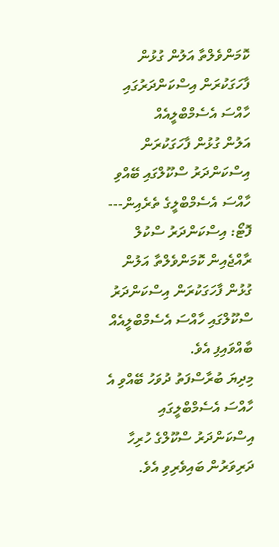ކޮމަންވެލްތާ އަލުން ގުޅުން ފާހަގަކުރަން އިސްކަންދަރުގައި ހާއްސަ އެސެމްބްލީއެއް
އަލުން ގުޅުން ފާހަގަކުރަން އިސްކަންދަރު ސްކޫލްގައި ބޭއްވި ހާއްސަ އެސެމްބްލީގެ ތެރެއިން--- ފޮޓޯ: އިސްކަންދަރު ސްކުލް
ރާއްޖެއިން ކޮމަންވެލްތާ އަލުން ގުޅުން ފާހަގަކުރަން އިސްކަންދަރު ސްކޫލްގައި ހާއްސަ އެސެމްބްލީއެއް ބާއްވައިފި އެވެ.
މިދިޔަ ބުރާސްފަތު ދުވަހު ބޭއްވި އެ ހާއްސަ އެސެމްބްލީގައި އިސްކަންދަރު ސްކޫލްގެ ހުރިހާ ދަރިވަރުން ބައިވެރިވި އެވެ.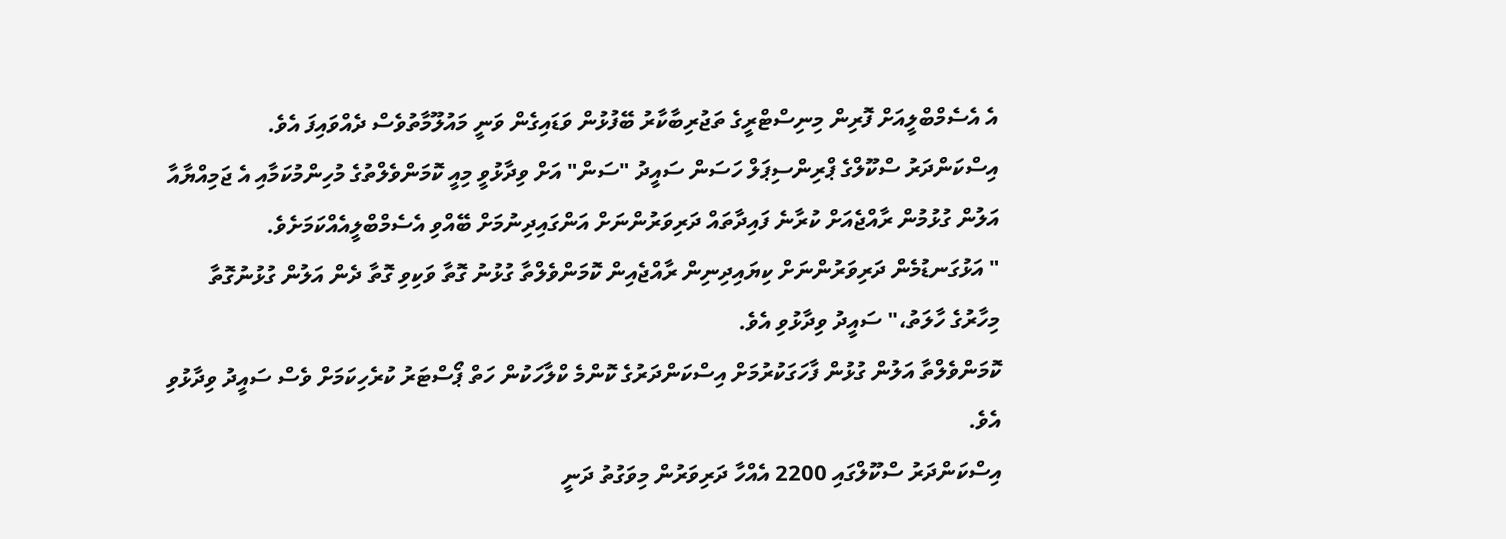އެ އެސެމްބްލީއަށް ފޮރިން މިނިސްޓްރީގެ ތަޖުރިބާކާރު ބޭފުޅުން ވަޑައިގެން ވަނީ މައުލޫމާތުވެސް ދެއްވައިފަ އެވެ.
އިސްކަންދަރު ސްކޫލްގެ ޕްރިންސިޕަލް ހަސަން ސައީދު "ސަން" އަށް ވިދާޅުވީ މިއީ ކޮމަންވެލްތުގެ މުހިންމުކަމާއި އެ ޖަމިއްޔާއާ އަލުން ގުޅުމުން ރާއްޖެއަށް ކުރާނެ ފައިދާތައް ދަރިވަރުންނަށް އަންގައިދިނުމަށް ބޭއްވި އެސެމްބްލީއެއްކަމަށެވެ.
" އަޅުގަނޑުމެން ދަރިވަރުންނަށް ކިޔައިދިނިން ރާއްޖެއިން ކޮމަންވެލްތާ ގުޅުނު ގޮތާ ވަކިވި ގޮތާ ދެން އަލުން ގުޅުނުގޮތާ މިހާރުގެ ހާލަތު،" ސައީދު ވިދާޅުވި އެވެ.
ކޮމަންވެލްތާ އަލުން ގުޅުން ފާހަގަކުރުމަށް އިސްކަންދަރުގެ ކޮންމެ ކްލާހަކުން ހަތް ޕޯސްޓަރު ކުރެހިކަމަށް ވެސް ސައީދު ވިދާޅުވި އެވެ.
އިސްކަންދަރު ސްކޫލްގައި 2200 އެއްހާ ދަރިވަރުން މިވަގުތު ދަނީ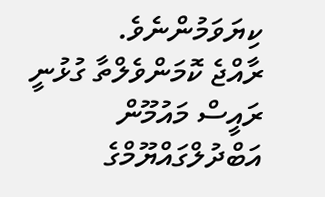ކިޔަވަމުންނެވެ.
ރާއްޖެ ކޮމަންވެލްތާ ގުޅުނީ ރައީސް މައުމޫން އަބްދުލްގައްޔޫމްގެ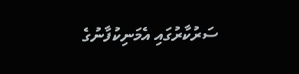ސަރުކާރުގައި އެމަނިކުފާނުގެ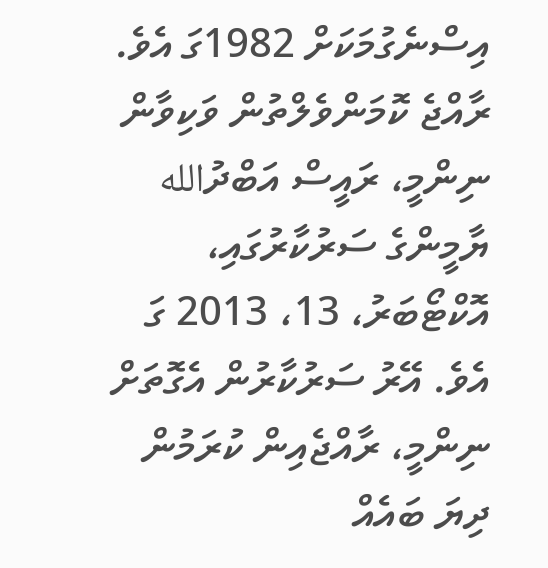އިސްނެގުމަކަށް 1982ގަ އެވެ.
ރާއްޖެ ކޮމަންވެލްތުން ވަކިވާން ނިންމީ، ރައީސް އަބްދުالله ޔާމީންގެ ސަރުކާރުގައި، އޮކްޓޯބަރު، 13، 2013 ގަ އެވެ. އޭރު ސަރުކާރުން އެގޮތަށް ނިންމީ، ރާއްޖެއިން ކުރަމުން ދިޔަ ބައެއް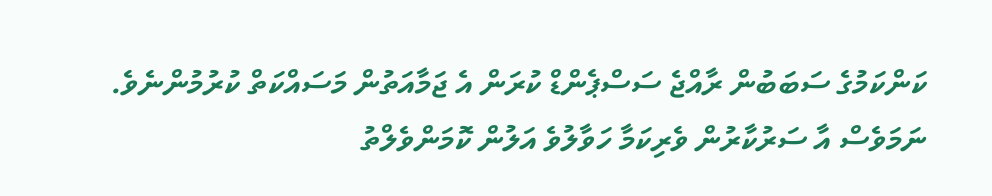ކަންކަމުގެ ސަބަބުން ރާއްޖެ ސަސްޕެންޑް ކުރަން އެ ޖަމާއަތުން މަސައްކަތް ކުރުމުންނެވެ.
ނަމަވެސް އާ ސަރުކާރުން ވެރިކަމާ ހަވާލުވެ އަލުން ކޮމަންވެލްތު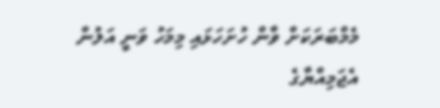މެމްބަރަކަށް ވާން ހުށަހަޅައި މިމަހު ވަނީ އަލުން އެޖަމިއްޔާގެ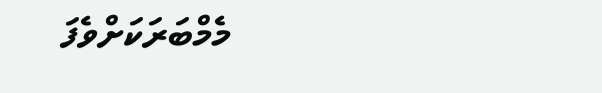މެމްބަރަކަށްވެފަ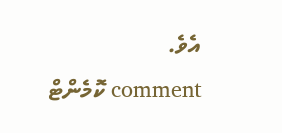އެވެ.
comment ކޮމެންޓް